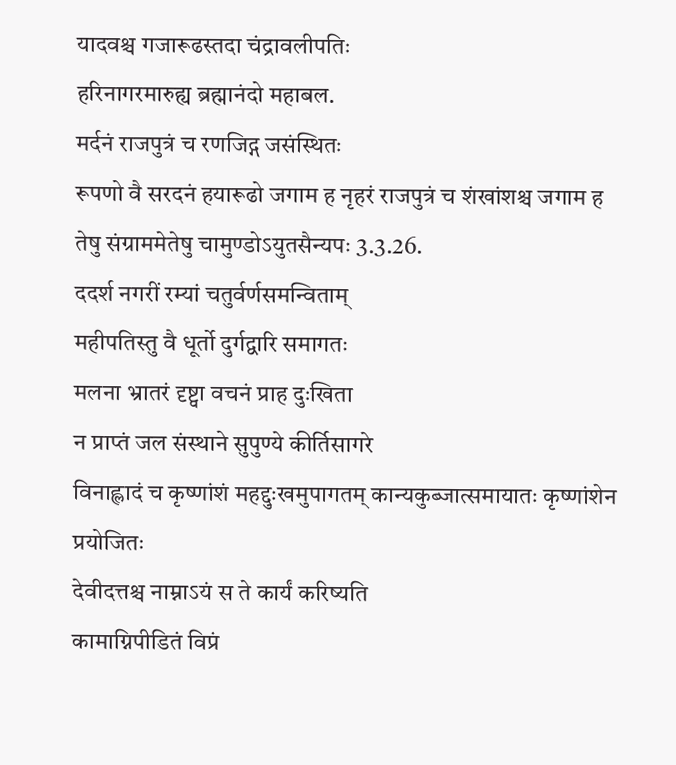यादवश्च गजारूढस्तदा चंद्रावलीपतिः
हरिनागरमारुह्य ब्रह्मानंदो महाबल.
मर्दनं राजपुत्रं च रणजिद्ग जसंस्थितः
रूपणो वै सरदनं हयारूढो जगाम ह नृहरं राजपुत्रं च शंखांशश्च जगाम ह
तेषु संग्राममेतेषु चामुण्डोऽयुतसैन्यपः 3.3.26.
ददर्श नगरीं रम्यां चतुर्वर्णसमन्विताम्
महीपतिस्तु वै धूर्तो दुर्गद्वारि समागतः
मलना भ्रातरं दृष्ट्वा वचनं प्राह दुःखिता
न प्राप्तं जल संस्थाने सुपुण्ये कीर्तिसागरे
विनाह्लादं च कृष्णांशं महद्दुःखमुपागतम् कान्यकुब्जात्समायातः कृष्णांशेन प्रयोजितः
देवीदत्तश्च नाम्नाऽयं स ते कार्यं करिष्यति
कामाग्निपीडितं विप्रं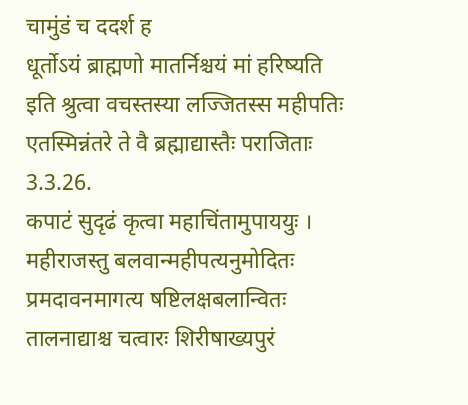चामुंडं च ददर्श ह
धूर्तोऽयं ब्राह्मणो मातर्निश्चयं मां हरिष्यति
इति श्रुत्वा वचस्तस्या लज्जितस्स महीपतिः
एतस्मिन्नंतरे ते वै ब्रह्माद्यास्तैः पराजिताः 3.3.26.
कपाटं सुदृढं कृत्वा महाचिंतामुपाययुः । महीराजस्तु बलवान्महीपत्यनुमोदितः
प्रमदावनमागत्य षष्टिलक्षबलान्वितः तालनाद्याश्च चत्वारः शिरीषाख्यपुरं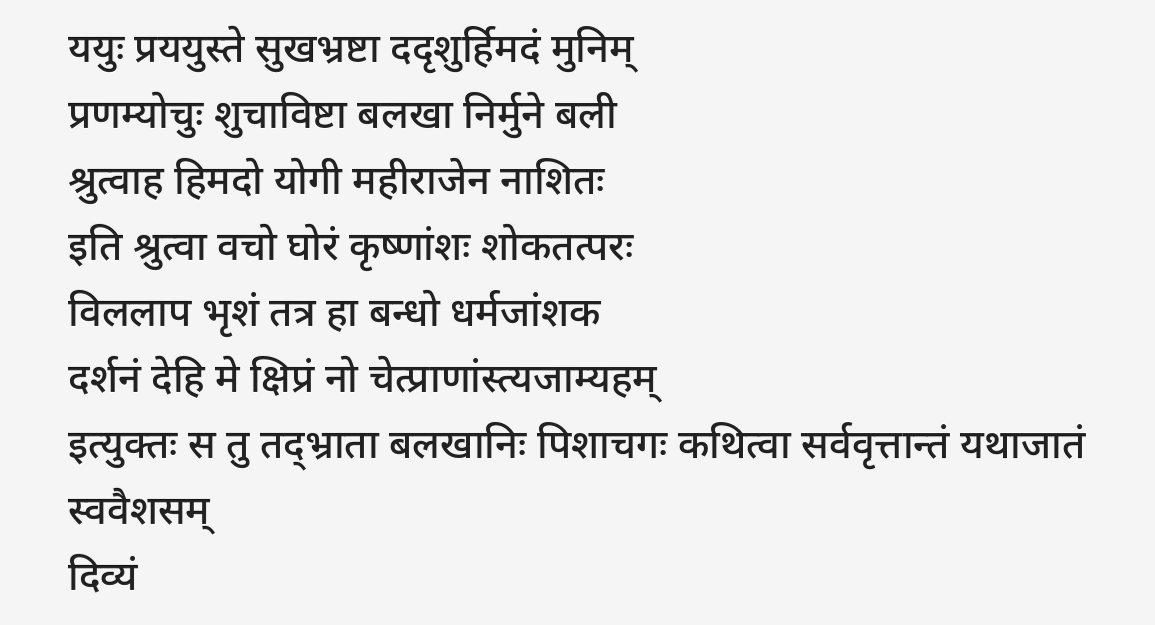ययुः प्रययुस्ते सुखभ्रष्टा ददृशुर्हिमदं मुनिम्
प्रणम्योचुः शुचाविष्टा बलखा निर्मुने बली
श्रुत्वाह हिमदो योगी महीराजेन नाशितः
इति श्रुत्वा वचो घोरं कृष्णांशः शोकतत्परः
विललाप भृशं तत्र हा बन्धो धर्मजांशक
दर्शनं देहि मे क्षिप्रं नो चेत्प्राणांस्त्यजाम्यहम्
इत्युक्तः स तु तद्भ्राता बलखानिः पिशाचगः कथित्वा सर्ववृत्तान्तं यथाजातं स्ववैशसम्
दिव्यं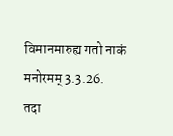विमानमारुह्य गतो नाकं मनोरमम् 3.3.26.
तदा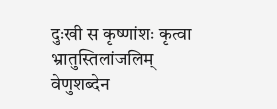दुःखी स कृष्णांशः कृत्वा भ्रातुस्तिलांजलिम्
वेणुशब्देन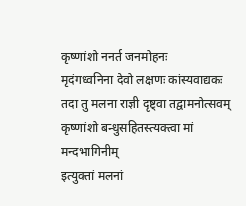कृष्णांशो ननर्त जनमोहनः
मृदंगध्वनिना देवो लक्षणः कांस्यवाद्यकः
तदा तु मलना राज्ञी दृष्ट्वा तद्वामनोत्सवम्
कृष्णांशो बन्धुसहितस्त्यक्त्वा मां मन्दभागिनीम्
इत्युक्तां मलनां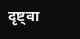दृष्ट्वा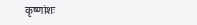कृष्णांशः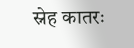स्नेह कातरः